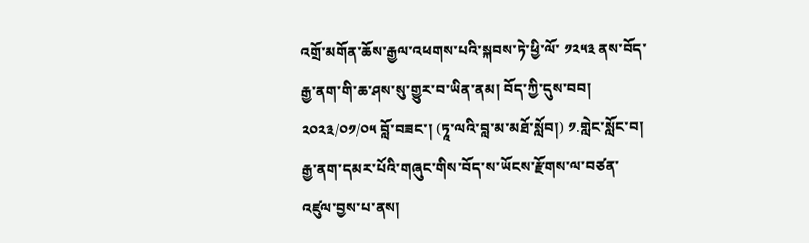འགྲོ་མགོན་ཆོས་རྒྱལ་འཕགས་པའི་སྐབས་ཏེ་ཕྱི་ལོ་ ༡༢༥༣ ནས་བོད་རྒྱ་ནག་གི་ཆ་ཤས་སུ་གྱུར་བ་ཡིན་ནམ། བོད་ཀྱི་དུས་བབ། ༢༠༢༣/༠༡/༠༥ བློ་བཟང་། (ཏཱ་ལའི་བླ་མ་མཐོ་སློབ།) ༡.གླེང་སློང་བ། རྒྱ་ནག་དམར་པོའི་གཞུང་གིས་བོད་ས་ཡོངས་རྫོགས་ལ་བཙན་འཛུལ་བྱས་པ་ནས།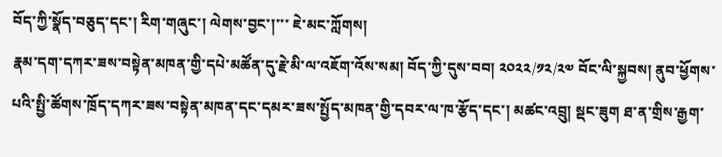བོད་ཀྱི་སྣོད་བཅུད་དང་། རིག་གཞུང་། ལེགས་བྱང་།་་་ ཇེ་མང་ཀློགས།
རྣམ་དག་དཀར་ཟས་བསྟེན་མཁན་གྱི་དཔེ་མཚོན་དུ་རྗེ་མི་ལ་འཇོག་འོས་སམ། བོད་ཀྱི་དུས་བབ། ༢༠༢༢/༡༢/༢༧ བོང་ལི་སྐྱབས། ནུབ་ཕྱོགས་པའི་སྤྱི་ཚོགས་ཁྲོད་དཀར་ཟས་བསྟེན་མཁན་དང་དམར་ཟས་སྤྱོད་མཁན་གྱི་དབར་ལ་ཁ་རྩོད་དང་། མཚང་འབྲུ། སྡང་ཟུག ཐ་ན་གྲིས་རྒྱག་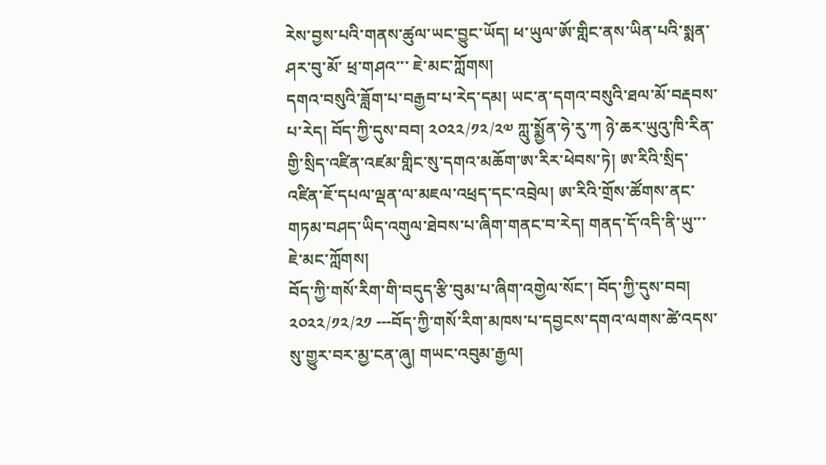རེས་བྱས་པའི་གནས་ཚུལ་ཡང་བྱུང་ཡོད། ཕ་ཡུལ་ཨོ་གླིང་ནས་ཡིན་པའི་སྨན་ཤར་བུ་མོ་ ཕྲ་གཤའ་་་ ཇེ་མང་ཀློགས།
དགའ་བསུའི་ཟློག་པ་བརྒྱབ་པ་རེད་དམ། ཡང་ན་དགའ་བསུའི་ཐལ་མོ་བརྡབས་པ་རེད། བོད་ཀྱི་དུས་བབ། ༢༠༢༢/༡༢/༢༧ ཀླུ་སྨྱོན་ཧེ་རུ་ཀ ཉེ་ཆར་ཡུའུ་ཁི་རིན་གྱི་སྲིད་འཛིན་འཛམ་གླིང་སུ་དགའ་མཆོག་ཨ་རིར་ཕེབས་ཏེ། ཨ་རིའི་སྲིད་འཛིན་ཇོ་དཔལ་ལྡན་ལ་མཇལ་འཕྲད་དང་འབྲེལ། ཨ་རིའི་གྲོས་ཚོགས་ནང་གཏམ་བཤད་ཡིད་འགུལ་ཐེབས་པ་ཞིག་གནང་བ་རེད། གནད་དོ་འདི་ནི་ཡུ་་་ ཇེ་མང་ཀློགས།
བོད་ཀྱི་གསོ་རིག་གི་བདུད་རྩི་བུམ་པ་ཞིག་འགྱེལ་སོང་། བོད་ཀྱི་དུས་བབ། ༢༠༢༢/༡༢/༢༡ ---བོད་ཀྱི་གསོ་རིག་མཁས་པ་དབྱངས་དགའ་ལགས་ཚེ་འདས་སུ་གྱུར་བར་མྱ་ངན་ཞུ། གཡང་འབུམ་རྒྱལ།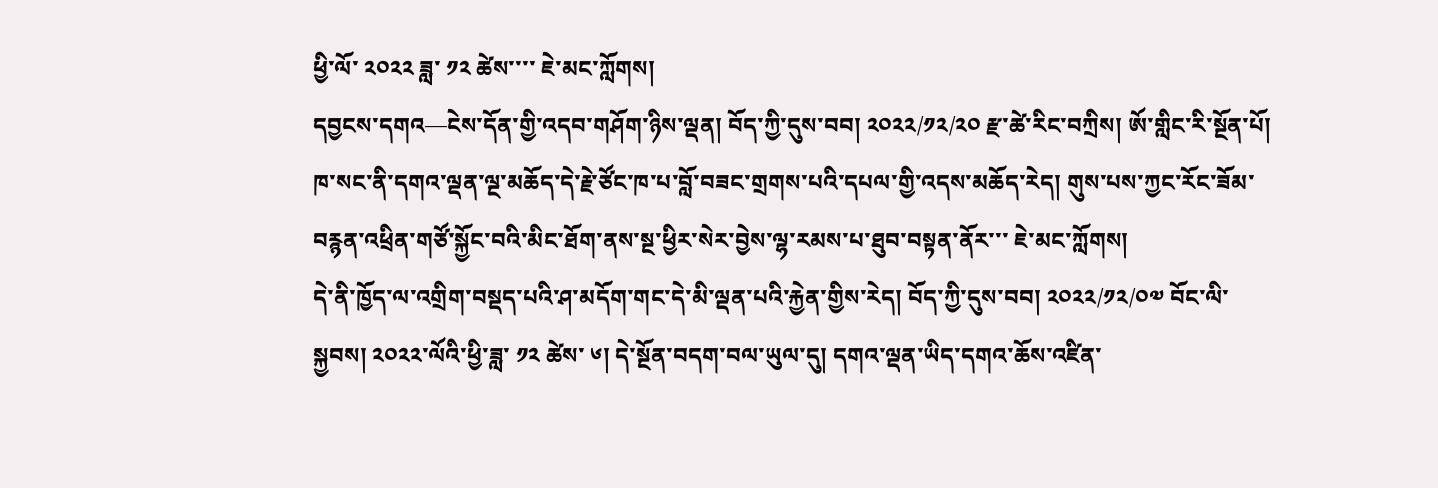ཕྱི་ལོ་ ༢༠༢༢ ཟླ་ ༡༢ ཚེས་་་་ ཇེ་མང་ཀློགས།
དབྱངས་དགའ—ངེས་དོན་གྱི་འདབ་གཤོག་ཉིས་ལྡན། བོད་ཀྱི་དུས་བབ། ༢༠༢༢/༡༢/༢༠ རྫ་ཚེ་རིང་བཀྲིས། ཨོ་གླིང་རི་སྔོན་པོ། ཁ་སང་ནི་དགའ་ལྡན་ལྔ་མཆོད་དེ་རྗེ་ཙོང་ཁ་པ་བློ་བཟང་གྲགས་པའི་དཔལ་གྱི་འདས་མཆོད་རེད། གུས་པས་ཀྱང་རོང་ཟོམ་བརྙན་འཕྲིན་གཙོ་སྐྱོང་བའི་མིང་ཐོག་ནས་སྔ་ཕྱིར་སེར་བྱེས་ལྷ་རམས་པ་ཐུབ་བསྟན་ནོར་་་ ཇེ་མང་ཀློགས།
དེ་ནི་ཁྱོད་ལ་འགྲིག་བསྡད་པའི་ཤ་མདོག་གང་དེ་མི་ལྡན་པའི་རྐྱེན་གྱིས་རེད། བོད་ཀྱི་དུས་བབ། ༢༠༢༢/༡༢/༠༧ བོང་ལི་སྐྱབས། ༢༠༢༢་ལོའི་ཕྱི་ཟླ་ ༡༢ ཚེས་ ༦། དེ་སྔོན་བདག་བལ་ཡུལ་དུ། དགའ་ལྡན་ཡིད་དགའ་ཆོས་འཛིན་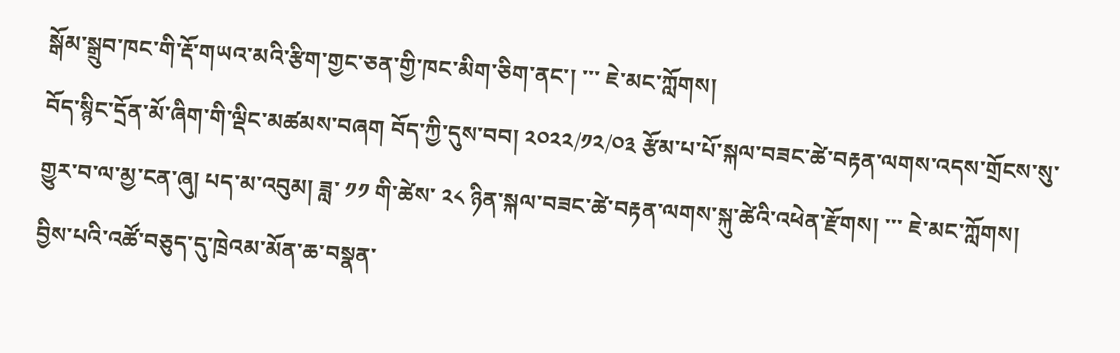སྒོམ་སྒྲུབ་ཁང་གི་རྡོ་གཡའ་མའི་རྩིག་གྱང་ཅན་གྱི་ཁང་མིག་ཅིག་ནང་། ་་་ ཇེ་མང་ཀློགས།
བོད་སྙིང་དྲོན་མོ་ཞིག་གི་ལྡིང་མཚམས་བཞག བོད་ཀྱི་དུས་བབ། ༢༠༢༢/༡༢/༠༣ རྩོམ་པ་པོ་སྐལ་བཟང་ཚེ་བརྟན་ལགས་འདས་གྲོངས་སུ་གྱུར་བ་ལ་མྱ་ངན་ཞུ། པད་མ་འབུམ། ཟླ་ ༡༡ གི་ཚེས་ ༢༨ ཉིན་སྐལ་བཟང་ཚེ་བརྟན་ལགས་སྐུ་ཚེའི་འཕེན་རྫོགས། ་་་ ཇེ་མང་ཀློགས།
བྱིས་པའི་འཚོ་བཅུད་དུ་ཁྲེའམ་མོན་ཆ་བསྣན་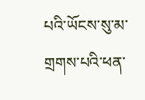པའི་ཡོངས་སུ་མ་གྲགས་པའི་ཕན་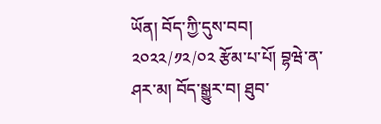ཡོན། བོད་ཀྱི་དུས་བབ། ༢༠༢༢/༡༢/༠༢ རྩོམ་པ་པོ། བྷཝེ་ན་ཤར་མ། བོད་སྒྱུར་བ། ཐུབ་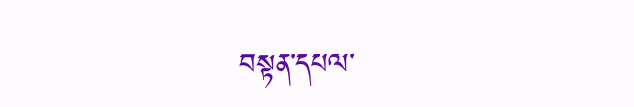བསྟན་དཔལ་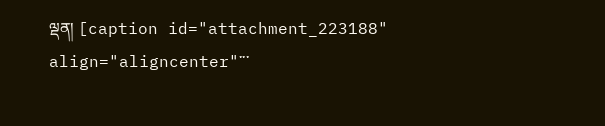ལྡན། [caption id="attachment_223188" align="aligncenter"་་་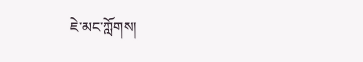ཇེ་མང་ཀློགས།